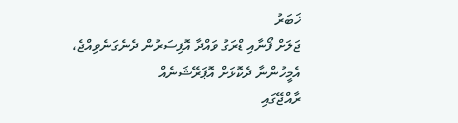ޚަބަރު
ޖަލަށް ފޯނާއި ޑްރަގު ވައްދާ އޮފިސަރުން ދެނެގަނެވިއްޖެ، އެމީހުންނާ ދެކޮޅަށް އޮޕަރޭޝަނެއް
ރާއްޖޭގައި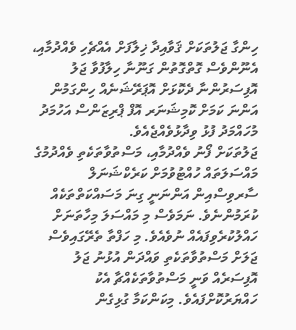ހިންގާ ޖަލުތަކަށް ޤަވާއިދާ ޚިލާފަށް އެއްޗެހި ވެއްދުމާއި، އެނޫންވެސް ގޮތްގޮތުން ގަނޫނާ ހިލާފުވާ ޖަލު އޮފިސަރުންނާ ދެކޮޅަށް އޮޕަރޭޝަނެއް ހިންގަމުން އަންނަ ކަމަށް ކޮމިޝަނަރ އޮފް ޕްރިޒަންސް އަހުމަދު މުހައްމަދު ފުޅު ވިދާޅުވެއްޖެއެވެ.
ޖަލުތަކަށް ފޯނު ވެއްދުމާއި، މަސްތުވާތަކެތި ވެއްދުމުގެ މައްސަލަތައް ހުއްޓުވުމަށް ކަރެކްޝަނަލް ސާރވިސްއިން އަންނަނީ ގިނަ މަސައްކަތްތަކެއް ކުރަމުންނެވެ. ނަމަވެސް މި މައްސަލަ މިހާތަނަށް ހައްލުކުރެވިފައެއް ނުވެއެވެ. މި ހަފްތާ ތެރޭގައިވެސް ޖަލަށް މަސްތުވާތަކެތި ވައްދަން އުޅުނު ޖަލު އޮފިސަރެއް ވަނީ މަސްތުވާތަކެއްޗާ އެކު ހައްޔަރުކޮށްފައެވެ. މިކަންކަމާ ގުޅިގެން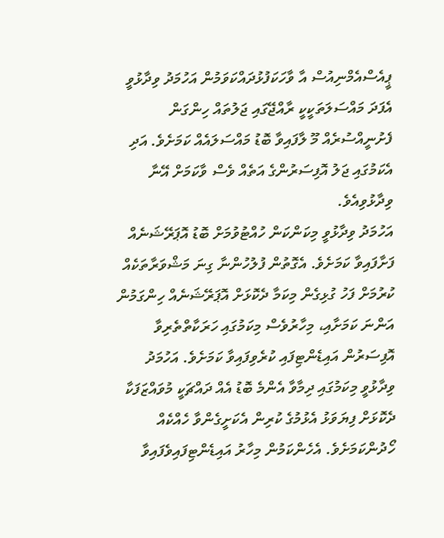ޕީއެސްއެމްނިއުސް އާ ވާހަކަފުޅުދައްކަވަމުން އަހުމަދު ވިދާޅުވީ އެފަދަ މައްސަލަތަކީކީ ރާއްޖޭގައި ޖަލުތައް ހިންގަން ފެށުނީއްސުރެއް މޫ ލާފައިވާ ބޮޑު މައްސަލައެއް ކަމަށެވެ. އަދި އެކަމުގައި ޖަލު އޮފިސަރުންގެ އަތެއް ވެސް ވާކަމަށް އޭނާ ވިދާޅުވިއެވެ.
އަހުމަދު ވިދާޅުވީ މިކަންކަން ހުއްޓުވުމަށް ބޮޑު އޮޕަރޭޝަނެއް ފަށާފައިވާ ކަމަށެވެ. އެގޮތުން ފުލުހުންނާ ގިނަ މަޝްވަރާތަކެއް ކުރުމަށް ފަހު ގުޅިގެން މިކަމާ ދެކޮޅަށް އޮޕަރޭޝަނެއް ހިންގަމުން އަންނަ ކަމަށާއި، މިހާރުވެސް މިކަމުގައި ހަރަކާތްތެރިވާ އޮފިސަރުން އައިޑެންޓިފައި ކުރެވިފައިވާ ކަމަށެވެ. އަހުމަދު ވިދާޅުވީ މިކަމުގައި ދިމާވާ އެންމެ ބޮޑު އެއް ދައްޗަކީ މުވައްޒަފަކާ ދެކޮޅަށް ފިޔަވަޅު އެޅުމުގެ ކުރިން އެކަށީގެންވާ ހެއްކެއް ހޯދުންކަމަށެވެ. އެހެންކަމުން މިހާރު އައިޑެންޓިފައިވެފައިވާ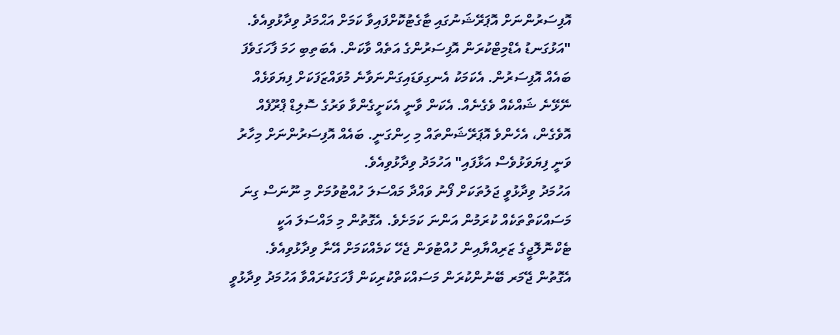އޮފިސަރުންނަށް އޮޕަރޭޝަނުގައި ޓާގެޓުކޮށްފައިވާ ކަމަށް އަޙްމަދު ވިދާޅުވިއެވެ.
"އަޅުގަނޑު އެޑްމިޓްކުރަން އޮފިސަރުންގެ އަތެއް ވާކަން. އެބަތިބި ހަމަ ފާހަގަވެފަ ބައެއް އޮފިސަރުން. އެކަމަކު އެނގިވަޑައިގަންނަވާނެ މުވައްޒަފަކަށް ފިޔަވަޅެއް ނޭޅޭނެ ޝައްކެއް ވެގެނެއް. އެކަން ވާނީ އެކަށީގެންވާ ވަރުގެ ސޮލިޑް ޕްރޫފެއް އޮވެގެން، އެހެންވެ އޮޕަރޭޝަންތައް މި ހިންގަނީ. ބައެއް އޮފިސަރުންނަށް މިހާރު ވަނީ ފިޔަވަޅުވެސް އަޅާފައި" އަހުމަދު ވިދާޅުވިއެވެ.
އަހުމަދު ވިދާޅުވީ ޖަލުތަކަށް ފޯނު ވައްދާ މައްސަލަ ހުއްޓުވުމަށް މި ނޫނަސް ގިނަ މަސައްކަތްތަކެއް ކުރަމުން އަންނަ ކަމަށެވެ. އެގޮތުން މި މައްސަލަ އަކީ ޓެކްނޮލޮޖީގެ ޒަރިއްޔާއިން ހުއްޓުވަން ޖެހޭ ކަމެއްކަމަށް އޭނާ ވިދާޅުވިއެވެ. އެގޮތުން ޖޭމަރ ބޭނުންކުރަން މަސައްކަތްކުރިކަން ފާހަގަކުރައްވާ އަހުމަދު ވިދާޅުވީ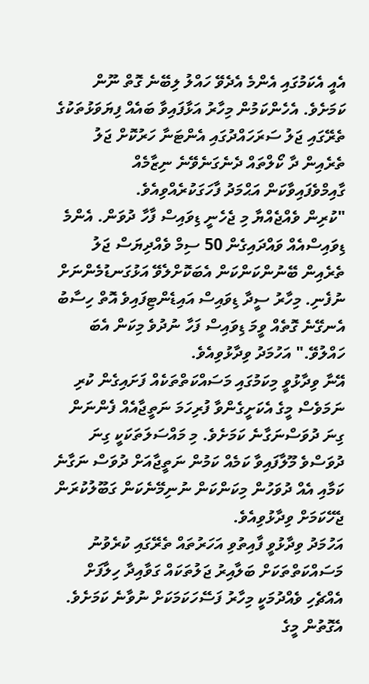އެއީ އެކަމުގައި އެންމެ އެދެވޭ ހައްލު ލިބޭނެ ގޮތް ނޫން ކަމަށެވެ. އެހެންކަމުން މިހާރު އަޅާފައިވާ ބައެއް ފިޔަވަޅުތަކުގެ ތެރޭގައި ޖަލު ސަރަހައްދުގައި އެންޓަނާ ހަރުކޮށް ޖަލު ތެރެއިން ދާ ކޯލްތައް ދެނެގަނެވޭނެ ނިޒާމެއް ގާއިމްވެފައިވާކަން އަޙްމަދު ފާހަގަކުރެއްވިއެވެ.
"ކުރިން ވެއްޖެއްޔާ މި ޖެހެނީ ޑިވައިސް ފާހާ ދުވަން. އެންމެ ޑިވައިސްއެއް ވައްދައިގެން 50 ސިމް ވެއްދިޔަސް ޖަލު ތެރެއިން ބޭނުންކަންކަން އެބަކޮށްލެވޭ އަޅުގަނޑުމެންނަށް ނުފެނި. މިހާރު ސީދާ ޑިވައިސް އައިޑެންޓިފައިވެ އޮތް ހިސާބު އެނގޭނެ ގޮތެއް ވީމަ ޑިވައިސް ފަހާ ނުދުވެ މިކަން އެބަ ހައްލުވޭ." އަހުމަދު ވިދާޅުވިއެވެ.
އޭނާ ވިދާޅުވީ މިކަމުގައި މަސައްކަތްތަކެއް ފަށައިގެން ކުރި ނަމަވެސް މީގެ އެކަށީގެންވާ ފުރިހަމަ ނަތީޖާއެއް ފެންނަން ގިނަ ދުވަސްނަގާނެ ކަމަށެވެ. މި މައްސަލަތަކަކީ ގިނަ ދުވަސްވެ މޫލާފައިވާ ކަމެއް ކަމުން ނަތީޖާއަށް ދުވަސް ނަގާނެ ކަމާއި އެއް ދުވަހުން މިކަންކަން ނުނިމޭނެކަން ގަބޫލުކުރަން ޖެހޭކަމަށް ވިދާޅުވިއެވެ.
އަހުމަދު ވިދާޅުވީ ފާއިތުވި އަހަރުތައް ތެރޭގައި ކުރެވުނު މަސައްކަތްތަކަށް ބަލާއިރު ޖަލުތަކައް ގަވާއިދާ ހިލާފަށް އެއްޗެހި ވެއްދުމަކީ މިހާރު ފަސޭހަކަމަކަށް ނުވާނެ ކަމަށެވެ. އެގޮތުން މީގެ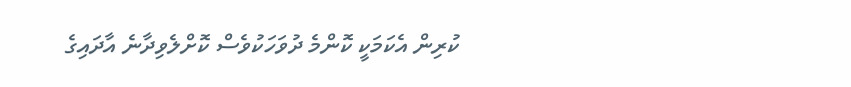ކުރިން އެކަމަކީ ކޮންމެ ދުވަހަކުވެސް ކޮށްލެވިދާނެ އާދައިގެ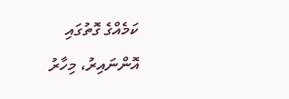ކަމެއްގެ ގޮތުގައި އޮންނައިރު، މިހާރު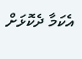އެކަމާ ދެކޮޅަށް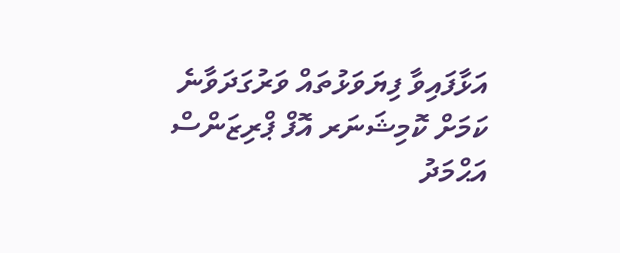އަޅާފައިވާ ފިޔަވަޅުތައް ވަރުގަދަވާނެ ކަމަށް ކޮމިޝަނަރ އޮފް ޕްރިޒަންސް އަޙްމަދު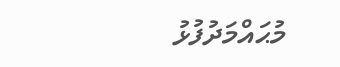މުޙައްމަދުފުޅު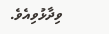ވިދާޅުވިއެވެ.